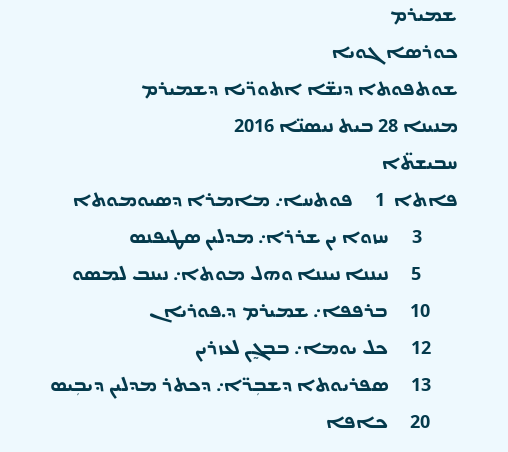ܫܡܝܪܡ
ܟܘܪܣܐ ܓܘܝܐ
ܫܘܬܦܘܬܐ ܕܢܫ̈ܐ ܐܬܘܖ̈ܝܐ ܕܫܡܝܪܡ
ܡܢܝܢܐ 28 ܒܝܬ ܢܝܣܢ̈ܐ 2016
ܚܒܝܫܬ̈ܐ
ܦܐܬܐ  1     ܦܘܬܚܐ܇ ܡܐܡܪܐ ܕܣܝܘܡܘܬܐ
        3     ܚܙܘܐ ܝܢ ܫܪܪܐ܇ ܡܕܠܝܢ ܣܛܝܦܢܣ
        5     ܢܝܢܢܐ ܢܝܢܢܐ ܘܗܠ ܡܘܬܐ܇ ܢܝܢܒ ܠܡܣܘ
      10     ܒܪܦܦܐ܇ ܫܡܝܪܡ ܕ.ܦܘܪܝܐܢ
      12     ܟܠ ܝܘܡܐ܇ ܒܒܓ̰ܢ ܠܥܙܪܝܢ
      13     ܣܦܪܝܘܬܐ ܕܫܒܼܖ̈ܐ܇ ܕܟܬܪ ܡܕܠܝܢ ܕܝܒܼܝܣ
      20     ܟܐܦܐ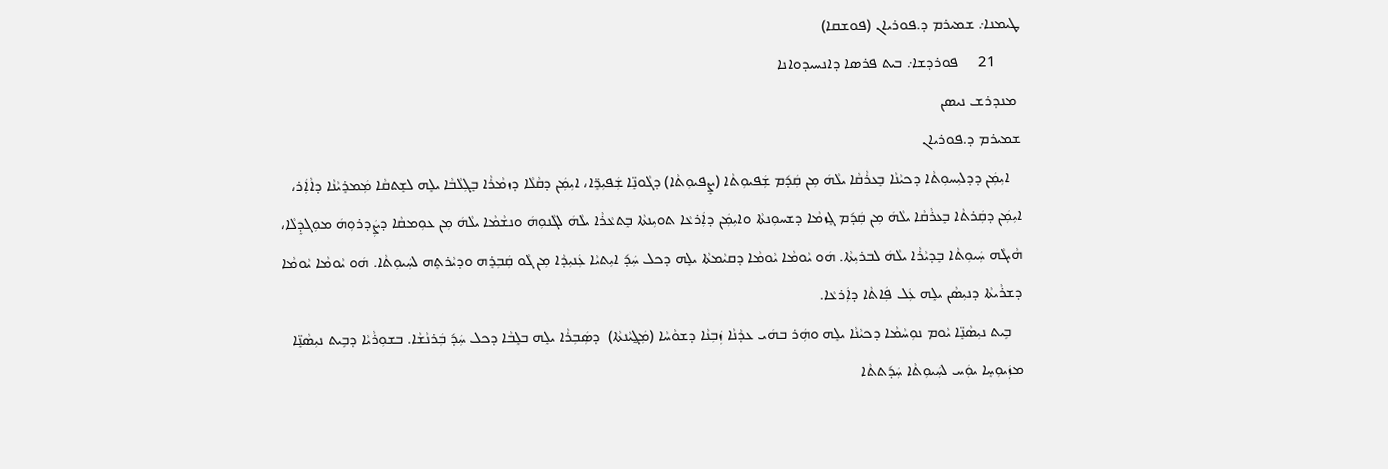ܛܝܡܢܐ܇ ܫܡܝܪܡ ܕ.ܦܘܪܝܐܢ (ܦܘܫܩܐ)
      21     ܦܘܪܕܫܐ܇ ܒܝܬ ܦܪܣܐ ܕܐܢܚܝܕܘܐܢܐ
 ܡܢܕܪܫ ܢܝܣܢ
ܫܡܝܪܡ ܕ.ܦܘܪܝܐܢ
   ܐܝܼܡܲܢ ܕܕܠܝܼܚܘܼܬܵܐ ܕܟܝܵܢܵܐ ܒܸܥܪܵܩܵܐ ܝܠܵܗܿ ܡܼܢ ܩܲܕ݇ܡ ܫܲܦܝܘܼܬܵܐ (ܨܸܦܝܘܼܬܵܐ) ܕܓܵܘܢܸ̈ܐ ܫܲܦܝܼܖܸ̈ܐ، ܐܝܼܡܲܢ ܕܩܵܠܵܐ ܕܙܡܵܪܵܐ ܒܸܓܼܠܵܒܵܐ ܝܠܸܗ ܠܫܸܬܩܵܐ ܡܲܡܪܸܝܵܢܵܐ ܕܐܵܐܲܪ، ܐܝܼܡܲܢ ܕܩܲܪܬܵܐ ܒܸܥܪܵܩܵܐ ܝܠܵܗܿ ܡܼܢ ܩܲܕ݇ܡ ܓܸܙܡܵܐ ܕܫܚܘܼܢܬܵܐ ܘܐܝܼܡܲܢ ܕܐܲܪܥܵܐ ܬܘܝܼܢܬܵܐ ܒܸܬܥܵܪܵܐ ܝܠܵܗܿ ܠܓܵܢܘܼܗܿ ܘܢܫܵܡܵܐ ܝܠܵܗܿ ܡܼܢ ܥܘܼܡܩܵܐ ܕܨܲܕܪܘܼܗܿ ܡܘܼܓܕܸܠܵܐ، ܗܵܝܓܵܗ ܚܲܝܘܼܬܵܐ ܒܸܕܝܵܪܵܐ ܝܠܵܗܿ ܠܒܪܝܼܬܵܐ. ܗܿܘ ܝܵܘܡܵܐ ܝܵܘܡܵܐ ܕܩܝܵܡܬܵܐ ܝܠܸܗ ܕܟܠ ܚܲܕ݇ ܐܝܼܬܝܵܐ ܥܲܢܝܼܕܵܐ ܡܼܢ ܓܵܘ ܩܲܒܼܪܸܗ ܘܕܝܵܪܬܸܗ ܠܚܲܝܘܼܬܵܐ. ܗܿܘ ܝܵܘܡܵܐ ܝܵܘܡܵܐ ܕܫܪܵܝܬܵܐ ܕܢܝܼܣܵܢ ܝܠܸܗ ܥܲܠ ܦܲܐܬܵܐ ܕܐܲܪܥܵܐ.
   ܒܹܝܬ ܢܝܼܣܵܢܸ̈ܐ ܝܵܘܡ ܢܘܼܚܵܡܵܐ ܕܟܝܵܢܵܐ ܝܠܸܗ ܘܗܲܪ ܒܗܿܝ ܥܕܵܢܵܐ ܙܲܒܼܢܵܐ ܕܫܘܵܚܵܐ (ܡܲܓ̰ܝܵܢܬܵܐ)  ܕܣܲܒܼܪܵܐ ܝܠܸܗ ܒܠܸܒܵܐ ܕܟܠ ܚܲܕ݇ ܒܲܪܢܵܫܵܐ. ܒܫܘܼܪܵܝܵܐ ܕܒܹܝܬ ܢܝܼܣܵܢܸ̈ܐ ܡܙܲܝܘܼܚܸܐ ܝܘܲܚ ܠܚܲܝܘܼܬܵܐ ܚܲܕ݇ܬܬܵܐ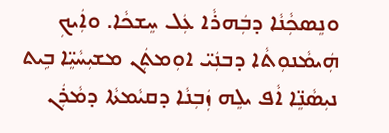ܘܢܸܣܟܼܵܢܵܐ ܕܒܲܗܪܵܐ ܥܲܠ ܚܸܫܟܵܐ. ܘܐܲܝܟܼ ܗܲܝܡܵܢܘܼܬܵܐ ܕܒܢܲܝ̈ ܐܘܼܡܬܲܢ ܡܫܝܼܚܵܝܸ̈ܐ ܒܹܝܬ ܢܝܼܣܵܢܸ̈ܐ ܐܵܦ ܝܠܸܗ ܙܲܒܼܢܵܐ ܕܩܝܵܡܬܵܐ ܕܡܵܪܲܢ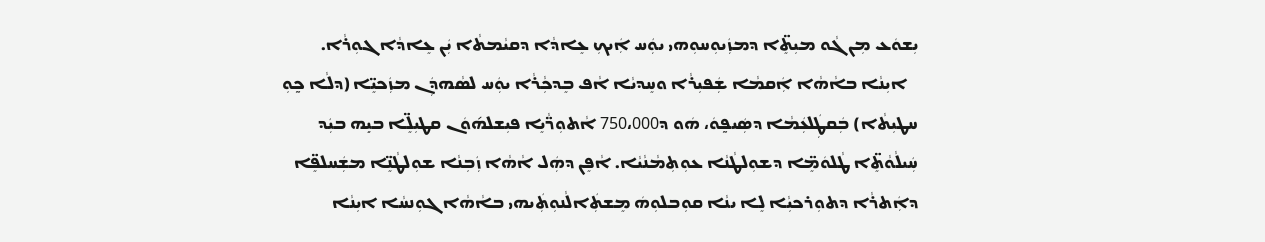ܝܼܫܘܿܥ ܡܼܢ ܓܵܘ ܡܝܼܬܸ̈ܐ ܕܡܙܲܝܘܼܚܘܼܗܝ ܝܘܲܚ ܐܲܝܟܼ ܥܸܐܕܵܐ ܕܩܝܵܡܬܵܐ ܝܲܢ ܥܸܐܕܵܐ ܓܘܼܪܵܐ.
   ܐܝܼܢܵܐ ܒܐܵܗܵܐ ܐܲܩܡܵܐ ܫܲܦܝܼܪܵܐ ܘܚܸܕܝܵܐ ܐܵܦ ܒܸܕܟܼܵܪܵܐ ܝܘܲܚ ܠܣܵܗܕܲܢ ܡܙܲܟܝܸ̈ܐ (ܕܠܵܐ ܟ̰ܘܼ ܚܛܝܼܬܵܐ) ܒܲܩܛܲܠܥܲܡܵܐ ܕܣܲܝܦ̰ܘܿ، ܗܿܘ ܕ750،000 ܐܵܬܘܼܖ̈ܵܝܸܐ ܦܝܼܫܠܗ݇ܘܿܢ ܩܛܝܼܠܸ̈ܐ ܒܝܼܸܗ ܒܝܲܕ ܚܲܝܠܵܘܵܬܸ̈ܐ ܛܵܠܘܿܡܸ̈ܐ ܕܫܘܼܠܛܵܢܵܐ ܥܘܼܬܼܡܵܢܵܝܵܐ. ܐܵܦܸܢ ܕܗܲܠ ܐܵܗܵܐ ܙܲܒܼܢܵܐ ܫܘܼܠܛܵܢܸ̈ܐ ܡܫܲܚܠܦܸ̈ܐ ܕܐܲܬܪܵܐ ܕܬܘܼܪܟܝܼܵܐ ܠܸܐ ܝܢܵܐ ܩܘܼܒܠܘܼܗܿ ܡܸܫܬܲܐܠܵܢܘܼܬܲܝܗܝ ܒܐܵܗܵܐ ܓܘܼܢܚܵܐ ܐܝܼܢܵܐ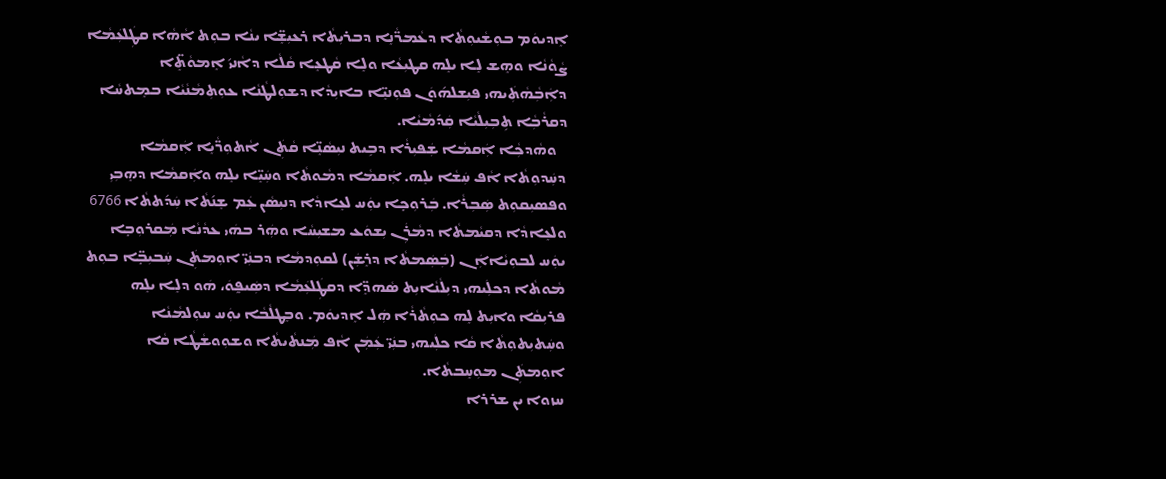ܐܸܕܝܘܿܡ ܒܘܼܫܵܝܘܼܬܵܐ ܕܥܵܡܖ̈ܵܢܸܐ ܕܒܪܝܼܬܵܐ ܪܥܝܼܫܸ̈ܐ ܝܢܵܐ ܒܘܼܬ ܐܵܗܵܐ ܩܛܲܠܥܲܡܵܐ ܨܵܘܵܢܵܐ ܘܗܸܫ ܠܸܐ ܝܠܸܗ ܩܛܝܼܥܵܐ ܘܠܸܐ ܩܵܛܥܸܐ ܩܵܠܵܐ ܕܐܵܢܝ݇ ܐܸܡܘܵܬܸ̈ܐ ܕܐܲܒܼܵܗܵܬܲܝܗܝ ܦܝܼܫܠܗ݇ܘܿܢ ܦܘܼܢܝܸ̈ܐ ܒܐܝܼܕܵܐ ܕܫܘܼܠܛܵܢܵܐ ܥܘܼܬܼܡܵܢܵܝܵܐ ܒܡܸܬܚܵܐ ܕܩܪܵܒܼܵܐ ܬܹܒܼܝܼܠܵܝܵܐ ܩܲܕ݇ܡܵܝܵܐ.
   ܘܗܵܕܟܼܵܐ ܐܲܩܡܵܐ ܫܲܦܝܼܪܵܐ ܕܒܹܝܬ ܢܝܼܣܵܢܸ̈ܐ ܩܵܬܲܢ ܐܵܬܘܼܖ̈ܵܝܸܐ ܐܲܩܡܵܐ ܕܚܲܕܘܼܬܵܐ ܐܵܦ ܚܲܫܵܐ ܝܠܸܗ. ܐܲܩܡܵܐ ܕܡܵܘܬܵܐ ܘܚܲܝܸ̈ܐ ܝܠܸܗ ܘܐܲܩܡܵܐ ܕܗܸܒܼܝܼ ܘܦܣܝܼܩܘܼܬ ܣܲܒܼܪܵܐ. ܒܲܪܘܼܟܼܸܐ ܝܘܲܚ ܠܥܸܐܕܵܐ ܕܢܝܼܣܵܢ ܥܲܡ ܫܸܢ݇ܬܵܐ ܚܲܕ݇ܬܬܵܐ 6766 ܘܠܥܸܐܕܵܐ ܕܩܝܵܡܬܵܐ ܕܡܵܪܲܢ ܝܼܫܘܿܥ ܡܫܝܼܚܵܐ ܘܗܲܪ ܒܗܿܝ ܥܕܵܢܵܐ ܡܲܩܪܘܼܒܼܸܐ ܝܘܲܚ ܠܒܘܼܝܵܐܐܲܢ (ܒܲܣܲܡܬܵܐ ܕܪܸܫܲܢ) ܠܩܘܼܕܡܵܐ ܕܒܢܲܝ̈ ܐܘܼܡܬܲܢ ܚܲܒܝܼܒܼܸ̈ܐ ܒܘܼܬ ܡܵܘܬܵܐ ܕܟܠܲܝܗܝ ܕܝܼܠܵܢܵܐܝܼܬ ܣܵܗܕܸ̈ܐ ܕܩܛܲܠܥܲܡܵܐ ܕܣܲܝܦ̰ܘܿ، ܗܿܘ ܕܠܸܐ ܝܠܸܗ ܦܪܝܼܩܵܐ ܘܐܝܼܬ ܠܸܗ ܟܘܼܬܵܪܵܐ ܗܲܠ ܐܸܕܝܘܿܡ. ܘܒܸܛܠܵܒܵܐ ܝܘܲܚ ܚܘܼܠܡܵܢܵܐ ܘܚܲܬܝܼܬܘܼܬܵܐ ܩܵܐ ܟܠܲܝܗܝ ܒܢܲܝ̈ ܥܲܡܲܢ ܐܵܦ ܡܲܢܬܵܝܬܵܐ ܘܫܘܼܘܫܵܛܵܐ ܩܵܐ ܐܘܼܡܬܲܢ ܡܘܼܚܸܒܬܵܐ.
ܚܙܘܐ ܝܢ ܫܪܪܐ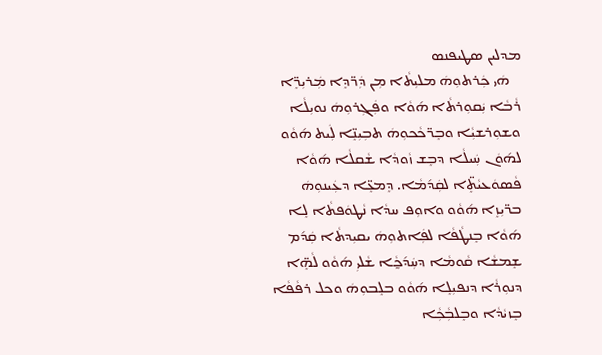ܡܕܠܝܢ ܣܛܝܦܢܣ
   ܗܿܝ ܟܲܪܬܘܼܗܿ ܡܠܝܼܬܵܐ ܡܼܢ ܕܲܖ̈ܕܸܐ ܡܲܪܝܼܖܸ̈ܐ ܪܵܒܵܐ ܝܲܩܘܼܪܬܵܐ ܗ݇ܘܵܐ ܘܦܲܓܼܪܘܼܗܿ ܢܘܝܼܠܵܐ ܘܫܘܼܪܫܝܼܵܐ ܘܒܸܖ̈ܟܵܟܘܼܗܿ ܬܒܼܝܼܢܸ̈ܐ ܠܲܝܬ ܗ݇ܘܵܘ ܠܗ݇ܘܿܢ ܚܲܝܠܵܐ ܕܒܸܫ ܙܵܘܕܵܐ ܫܵܩܠܵܐ ܗ݇ܘܵܐ ܦܵܣܘܿܥܝܵܬܸ̈ܐ ܠܩܲܕ݇ܡܵܐ. ܕܸܡܥܸ̈ܐ ܕܥܲܝܢܘܼܗܿ ܒܖ̈ܝܼܙܸܐ ܗ݇ܘܵܘ ܘܐܘܼܦ ܚܕܵܐ ܢܵܛܘܿܦܬܵܐ ܠܸܐ ܗ݇ܘܵܐ ܒܸܢܛܵܦܵܐ ܠܦܲܐܬܘܼܗܿ ܝܩܝܼܕܬܵܐ ܩܲܕ݇ܡ ܫܸܡܫܵܐ ܩܵܘܡܵܐ ܕܚܲܕ݇ܟ̰ܵܐ ܫܵܠܝܼ ܗ݇ܘܵܘ ܠܵܗܸ̈ܐ ܕܢܘܼܪܵܐ ܕܢܦܝܼܠܸܐ ܗ݇ܘܵܘ ܒܠܸܒܘܼܗܿ ܘܟܠ ܪܦܵܦܵܐ ܒܸܙܝܵܕܵܐ ܘܒܸܠܒܼܵܟܼܵܐ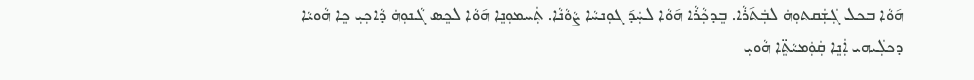ܗ݇ܘܵܐ ܒܟܠ ܓܲܫܲܩܬܘܼܗܿ ܠܒܲܬ݇ܪܵܐ. ܒܸܕܟܼܵܪܵܐ ܗ݇ܘܵܐ ܠܚܲܕ݇ ܓܘܼܢܚܵܐ ܨܵܘܵܢܵܐ. ܬܲܚܡܘܼܢܸܐ ܗ݇ܘܵܐ ܠܟܸܣ ܓܵܢܘܼܗܿ ܕܵܐܟܼܝܼ ܟܸܐ ܗܵܘܝܵܐ ܕܟܠܲܝܗܝ ܐܲܢܸܐ ܩܲܘܲܡܝܵܬܸ̈ܐ ܗܵܘܝܼ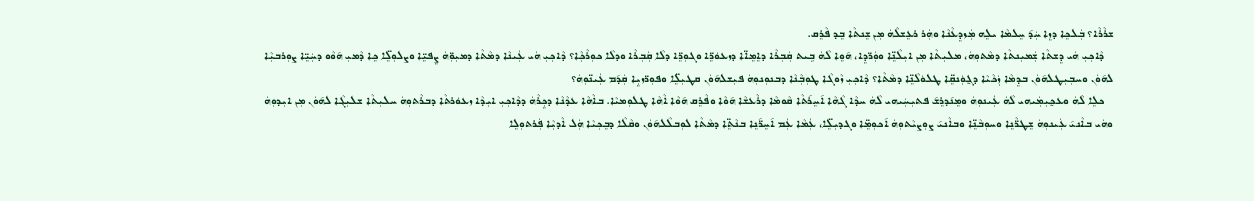ܫܪܵܪܵܐ؟ ܒܲܠܟܸܐ ܕܙܸܐ ܚܲܕ݇ ܚܸܠܡܵܐ ܝܠܸܗ ܡܲܙܕܸܥܵܢܵܐ ܘܗܲܪ ܪܥܸܫܠܵܗܿ ܡܼܢ ܫܸܢܬܵܐ ܒܸܕ ܦܵܪܸܩ.
   ܕܵܐܟܼܝܼ ܗܿܝ ܕܸܫܬܵܐ ܫܲܡܝܼܢܬܵܐ ܕܡܵܬܘܼܗܿ، ܡܠܝܼܬܵܐ ܡܼܢ ܐܝܼܠܵܢܸ̈ܐ ܘܘܲܖ̈ܕܸܐ، ܗ݇ܘܸܐ ܠܵܗܿ ܒܹܝܬ ܩܲܒܼܪܵܐ ܕܐܸܡܸܐ̈ܐ ܕܙܥܘܿܖܸ̈ܐ ܘܓܘܼܖܸ̈ܐ ܕܠܵܐ ܩܲܒܼܪܵܐ ܘܕܠܵܐ ܟܘܼܪܵܟܼܵܐ؟ ܕܵܐܟܼܝܼ ܗܿܝ ܥܲܝܢܵܐ ܕܡܵܬܵܐ ܕܡܝܼܘܼ̈ܗܿ ܨܸܦܝܸ̈ܐ ܘܨܠܘܼܠܸ̈ܐ ܟܸܐ ܕܵܡܝܼ ܗ݇ܘܵܘ ܕܚܲܝܸ̈ܐ ܨܘܼܪܒܝܼܵܐ ܠܗ݇ܘܿܢ ܘܚܒܼܝܼܛܠܗ݇ܘܿܢ ܒܕܸܡܵܐ ܙܲܟܵܝܵܐ ܕܓ̰ܘܲܢܩܸ̈ܐ ܛܠܘܿܠܵܢܸ̈ܐ ܕܡܵܬܵܐ؟ ܕܵܐܟܼܝܼ ܙܵܘܓܵܐ ܛܘܼܒܼܵܢܵܐ ܕܒܢܘܼܢܘܼܗܿ ܦܝܼܫܠܗ݇ܘܿܢ ܩܛܝܼܠܸ̈ܐ ܘܦܘܼܖ̈ܙܝܼܸܐ ܩܲܕ݇ܡ ܥܲܝܢ̈ܘܼܗܿ؟
   ܟܠܸܐ ܠܵܗܿ ܘܥܟ̰ܝܼܡܲܝܗܝ ܠܵܗܿ ܥܲܝܢܘܼܗܿ ܘܡܸܢ݇ܕܪܸܫ݇ ܦܬܝܼܚܲܝܗܝ ܠܵܗܿ ܚܕܵܐ ܓܵܗܵܐ ܐ݇ܚܸܪ݇ܬܵܐ ܩܵܘܡܵܐ ܕܪܵܥܫܵܐ ܗ݇ܘܵܐ ܘܦܵܪܸܩ ܗ݇ܘܵܐ ܐܵܗܵܐ ܛܠܘܼܡܝܵܐ. ܒܐܵܗܵܐ ܥܕܵܢܵܐ ܕܟܼܸܪܵܗܿ ܕܕܵܐܟܼܝܼ ܐܝܼܕܵܐ ܙܥܘܿܪܬܵܐ ܕܒܪܵܬܘܼܗܿ ܚܠܝܼܬܵܐ ܫܠܝܼܓܵܐ ܠܗ݇ܘܿܢ ܡܼܢ ܐܝܼܕܘܼܗܿ ܘܗܿܝ ܒܐܵܢܝ݇ ܥܲܝܢܘܼܗܿ ܫܸܛܖ̈ܵܢܸܐ ܘܚܘܼܒܵܢܸ̈ܐ ܘܒܐܵܢܝ݇ ܨܘܼܨܝܵܬܘܼܗܿ ܐ݇ܟܘܼܡܸ̈ܐ ܘܓܕܝܼܠܸ̈ܐ، ܥܲܡܵܐ ܥܲܡ ܐ݇ܚܸܖ̈݇ܢܸܐ ܒܢܵܬܸ̈ܐ ܕܡܵܬܵܐ ܠܘܼܒܠܵܠܗ݇ܘܿܢ ܘܩܵܠܵܐ ܕܒܸܟܼܝܵܐ ܗܲܠ ܐܵܕܝܼܵܐ ܦܲܪܬܘܼܠܸܐ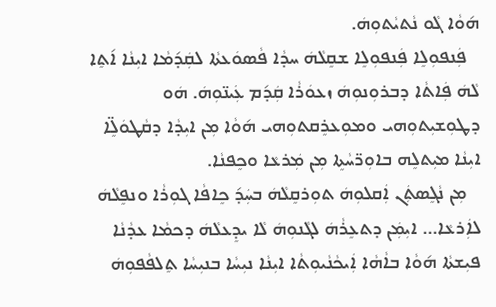ܗ݇ܘܵܐ ܓܵܘ ܢܵܬܝܵܬܘܼܗܿ.
   ܦܲܢܦܘܼܠܸܐ ܦܲܢܦܘܼܠܸܐ ܫܩܸܠܵܗܿ ܚܕܵܐ ܦܵܣܘܿܥܬܵܐ ܠܩܲܕ݇ܡܵܐ ܐܝܼܢܵܐ ܐ݇ܬܸܐ ܠܵܗܿ ܦܲܐܬܵܐ ܕܒܪܘܼܢܘܼܗܿ ܙܥܘܿܪܵܐ ܩܲܕ݇ܡ ܥܲܝܢ̈ܘܼܗܿ. ܗܿܘ ܕܛܘܼܫܝܼܬܘܼܗܝ ܘܡܘܼܥܪܸܩܬܘܼܗܝ ܗ݇ܘܵܐ ܡܼܢ ܐܝܼܕܵܐ ܕܩܵܛܘܿܠܸ̈ܐ ܐܝܼܢܵܐ ܡܝܼܬܠܸܗ ܒܐܘܼܖ̈ܚܵܬܸܐ ܡܼܢ ܡܲܪܥܵܐ ܘܟܸܦܢܵܐ.
   ܡܼܢ ܢܵܓܸܣܬܲܢ ܐܲܩܠܘܼܗܿ ܬܘܼܪܩܸܠܵܗܿ ܒܚܲܕ݇ ܟܸܐܦܵܐ ܓܘܼܪܵܐ ܘܢܦܸܠܵܗܿ ܠܐܲܪܥܵܐ... ܐܝܼܡܲܢ ܕܬܥܸܪܵܗܿ ܠܓܵܢܘܼܗܿ ܠܵܐ ܝܕܸܥܠܵܗܿ ܕܟܡܵܐ ܥܕܵܢܵܐ ܦܝܼܫܬܵܐ ܗ݇ܘܵܐ ܒܐܵܗܵܐ ܐܲܝܟܵܢܵܝܘܼܬܵܐ ܐܝܼܢܵܐ ܢܝܼܚܵܐ ܒܢܝܼܚܵܐ ܬܸܠܦܵܦܘܼܗܿ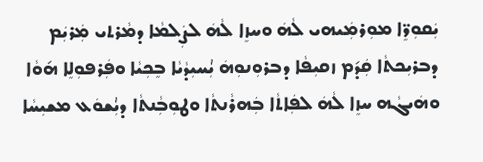ܝܲܩܘܼܖܸ̈ܐ ܡܘܼܪܡܲܝܗܝ ܠܵܗܿ ܘܚܙܸܐ ܠܵܗܿ ܠܨܲܠܡܵܐ ܕܡܵܪܬܝ ܡܲܪܝܲܡ ܕܒܪܝܼܟܬܵܐ ܩܲܕ݇ܡ ܙܩܝܼܦܵܐ ܕܒܪܘܼܢܘܼܗܿ ܝܑܼܚܝܼܕܵܝܵܐ ܒܸܟܼܝܵܐ ܘܦܲܪܦܘܼܠܸܐ ܗ݇ܘܵܐ ܘܗܿܝܓܵܗ ܚܙܸܐ ܠܵܗܿ ܠܦܲܐܬܵܐ ܒܲܗܪܵܢܬܵܐ ܘܛܘܼܒܼܵܢܬܵܐ ܕܝܑܼܫܘܿܥ ܡܫܝܼܚܵܐ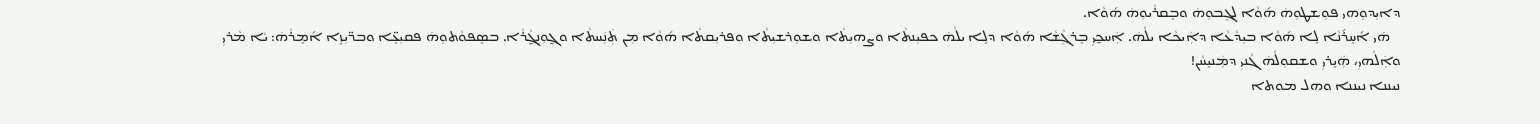ܕܐܝܼܕܘܼܗܝ ܦܘܼܫܛܘܼܗܿ ܗ݇ܘܵܐ ܠܓܸܒܘܼܗܿ ܘܒܸܩܪܵܝܘܼܗܿ ܗ݇ܘܵܐ.
   ܗܿܝ ܐ݇ܚܸܪ݇ܢܵܐ ܠܸܐ ܗ݇ܘܵܐ ܒܝܼܕܵܥܵܐ ܕܐܲܝܟܵܐ ܝܠܵܗܿ. ܐܲܚܟ̰ܝܼ ܒܸܪܓܼܵܫܵܐ ܗ݇ܘܵܐ ܕܠܸܐ ܝܠܵܗܿ ܟܦܝܼܢܬܵܐ ܘܨܗܝܼܬܵܐ ܘܫܘܼܪܫܝܼܬܵܐ ܘܦܪܝܼܩܬܵܐ ܗ݇ܘܵܐ ܡܼܢ ܬܲܢܲܚܬܵܐ ܘܓ̰ܘܼܢܓ̰ܵܪܵܐ. ܒܣܸܦܘܵܬܘܼܗܿ ܦܩܝܼܥܸ̈ܐ ܘܒܖ̈ܝܼܙܸܐ ܐ݇ܡܸܪܵܗܿ: ܝܵܐ ܡܵܪܝܼ ܘܐܲܠܵܗܝܼ، ܗܲܝܸܪܝܼ ܘܫܩܘܼܠܵܗܿ ܓܵܢܝܼ ܕܡܲܢܝܸܚܵܢ!
ܢܝܢܢܐ ܢܝܢܢܐ ܘܗܠ ܡܘܬܐ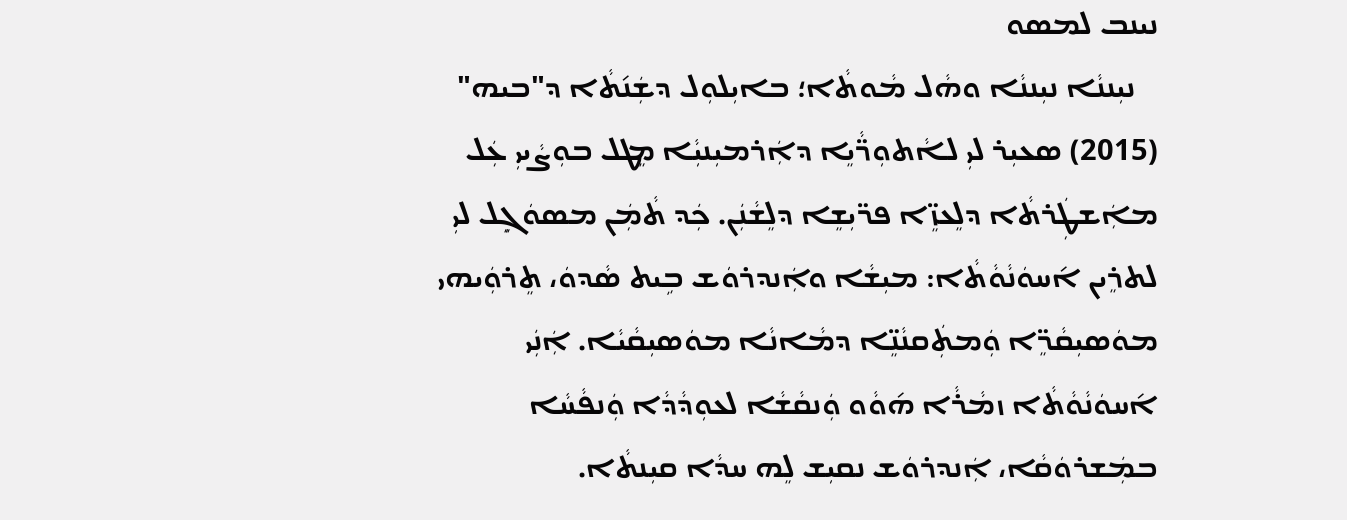ܢܝܢܒ ܠܡܣܘ
   ܢܝܼܢܢܵܐ ܢܝܼܢܢܵܐ ܘܗܵܠ ܡܵܘܬܵܐ؛ ܒܐܝܼܠܘܼܠ ܕܫܲܢ݇ܬܵܐ ܕ"ܒܝܗ" (2015) ܣܥܝܼܪ ܠܝܼ ܠܐܵܬܘܼܖ̈ܵܝܸܐ ܕܐܲܪܡܝܼܢܝܼܵܐ ܡܸܛܠ ܒܘܼܨܵܝܝܼ ܥܲܠ ܡܐܲܫܛܲܪܬܵܐ ܕܠܸܥܙܸ̈ܐ ܦܖ̈ܝܼܫܸܐ ܕܠܸܫܵܢܲܢ. ܟܲܕ ܬܵܡܲܢ ܡܣܘܿܓܼܸܠ ܠܝܼ ܠܬܪܸܝܢ ܐ݇ܚܘܿܢܵܘܵܬܵܐ: ܡܝܼܫܵܐ ܘܐܲܢܕܪܘܿܫ ܒܹܝܬ ܣܵܕܘܿ، ܬܸܪܘܲܝܗܝ ܡܘܿܣܝܼܩܵܖܸ̈ܐ ܘܲܡܬܲܩܢܵܢܸ̈ܐ ܕܡܵܐܢܵܐ ܡܘܿܣܝܼܩܵܝܵܐ. ܐܲܢܲܝ ܐ݇ܚܘܿܢܵܘܵܬܵܐ ܙܡܵܪܵܐ ܗ݇ܘܵܘ ܘܲܢܩܵܫܵܐ ܠܥܘܼܕܵܕܵܐ ܘܲܢܦܵܚܵܐ ܒܡܲܫܪܘܿܩܵܐ، ܐܲܢܕܪܘܿܫ ܢܩܝܼܫ ܠܸܗ ܚܕܵܐ ܩܝܼܢܬܵܐ.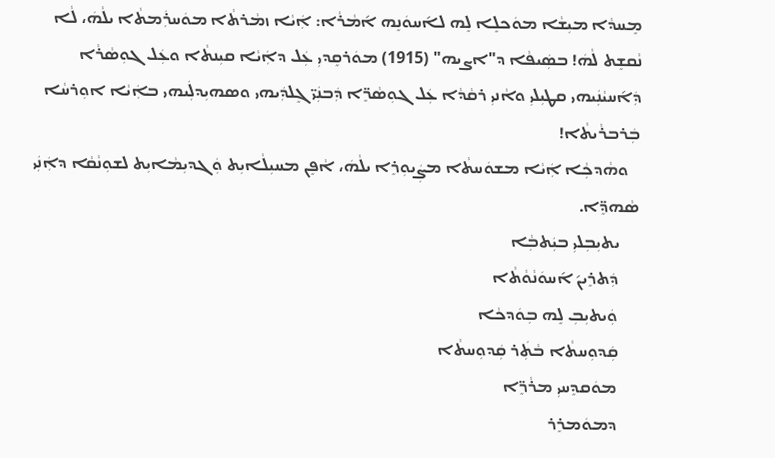ܡܸܚܕܵܐ ܡܝܼܫܵܐ ܡܘܿܟܠܸܐ ܠܸܗ ܠܐ݇ܚܘܿܢܸܗ ܐ݇ܡܵܪܵܐ: ܐܲܝܵܐ ܙܡܵܪܬܵܐ ܡܘܿܚܪܲܡܬܵܐ ܝܠܵܗܿ، ܠܵܐ ܢܵܩܫܸܬ ܠܵܗܿ! ܒܣܲܝܦܵܐ ܕ"ܐܨܝܗ" (1915) ܡܘܿܪܩܸܕܝܼ ܥܲܠ ܕܐܲܝܵܐ ܩܝܼܢܬܵܐ ܘܥܲܠ ܓܘܼܣܵܪܵܐ ܕܲܐ݇ܚܝܵܢܲܝܗܝ ܩܛܝܼܠܝܼ ܘܐܵܢܝܼ ܪܩܵܕܵܐ ܥܲܠ ܓܘܼܣܵܖܸ̈ܐ ܕܲܒܢܲܝ̈ ܓܸܠܕܲܝܗܝ ܘܣܗܝܼܕܠܲܝܗܝ ܒܐܲܝܵܐ ܐܘܼܪܚܵܐ ܒܲܪܒܪܵܝܬܵܐ!
   ܘܗܵܕܟܼܵܐ ܐܲܝܵܐ ܡܫܘܿܚܬܵܐ ܡܨܲܝܘܼܪܸܐ ܝܠܵܗܿ، ܐܵܦܸܢ ܡܚܝܼܠܵܐܝܼܬ ܘܲܓܕܝܼܡܵܐܝܼܬ ܠܫܘܼܢܵܩܵܐ ܕܐܲܢܲܝ ܣܵܗܕܸ̈ܐ.
     ܝܬܝܼܒܼܠܝܼ ܒܝܲܬܒܼܵܐ
     ܕܲܬܪܸܝܢ݇ ܐ݇ܚܘܿܢܵܘܵܬܵܐ
     ܘܲܝܬܝܼܒܼ ܠܸܗ ܒܼܘܿܕܟܵܐ
     ܩܲܕܘܼܚܬܵܐ ܒܵܬܲܪ ܩܲܕܘܼܚܬܵܐ
     ܡܘܿܩܕܸܚܝܼ ܡܪܵܖܸ̈ܐ
     ܕܡܘܿܡܪܸܪ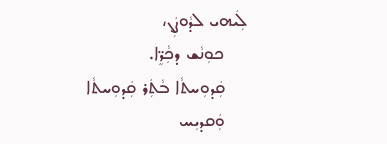ܠܲܝܗܝ ܠܕܵܘܨܲܢ،
     ܟܘܼܢܵܫ ܕܟܼܵܖܸ̈ܐ.
     ܩܲܕܘܼܚܬܵܐ ܒܵܬܲܪ ܩܲܕܘܼܚܬܵܐ
     ܘܲܩܕܝܼܚ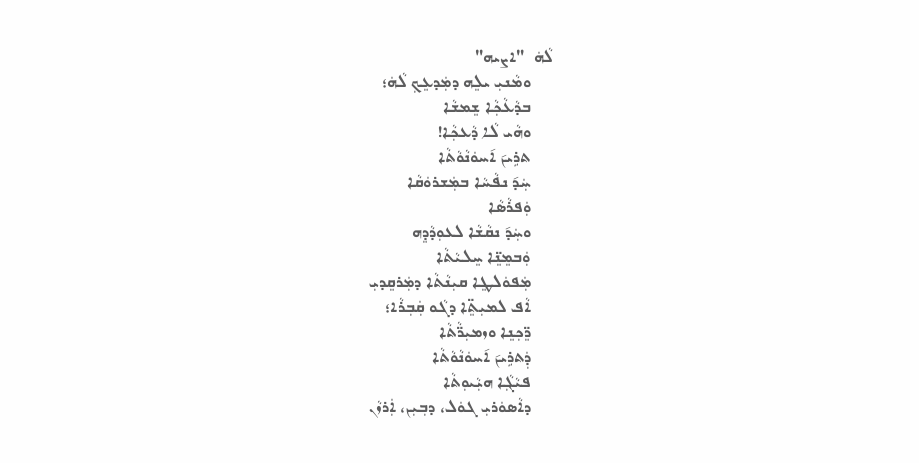ܠܵܗܿ  "ܐܨܝܗ"
     ܘܡܵܢܝܼ ܝܠܸܗ ܕܡܲܕܥܸܟܼ ܠܵܗܿ؛
     ܒܕܵܥܵܟܼܵܐ ܫܸܡܫܵܐ
     ܘܗܵܝ ܠܵܐ ܕܵܥܟܼܵܐ!
     ܬܪܹܝܢ݇ ܐ݇ܚܘܿܢܵܘܵܬܵܐ
     ܚܲܕ݇ ܢܦܵܚܵܐ ܒܡܲܫܪܘܿܩܵܐ
     ܘܲܦܪܵܣܵܐ
     ܘܚܲܕ݇ ܢܩܵܫܵܐ ܠܥܘܼܕܵܕܸܗ
     ܘܲܒܡܸܢܸ̈ܐ ܚܸܠܝܵܬܵܐ
     ܡܲܦܘܿܠܛܸܐ ܩܝܼܢܵܬܵܐ ܕܡܲܪܩܸܕܝܼ
     ܐܵܦ ܠܡܝܼܬܸ̈ܐ ܕܓܵܘ ܩܲܒܼܪܵܐ؛
     ܖܸ̈ܟܼܢܸܐ ܘܙܡܝܼܖ̈ܵܬܵܐ
     ܕܲܬܪܹܝܢ݇ ܐ݇ܚܘܿܢܵܘܵܬܵܐ
     ܦܝܵܓܼܵܐ ܗܝܼܵܝܘܼܬܵܐ
     ܕܐܵܣܘܿܪܝܼ ܓܘܿܠ، ܕܒܼܝܼܢ، ܐܲܪܙܵܢ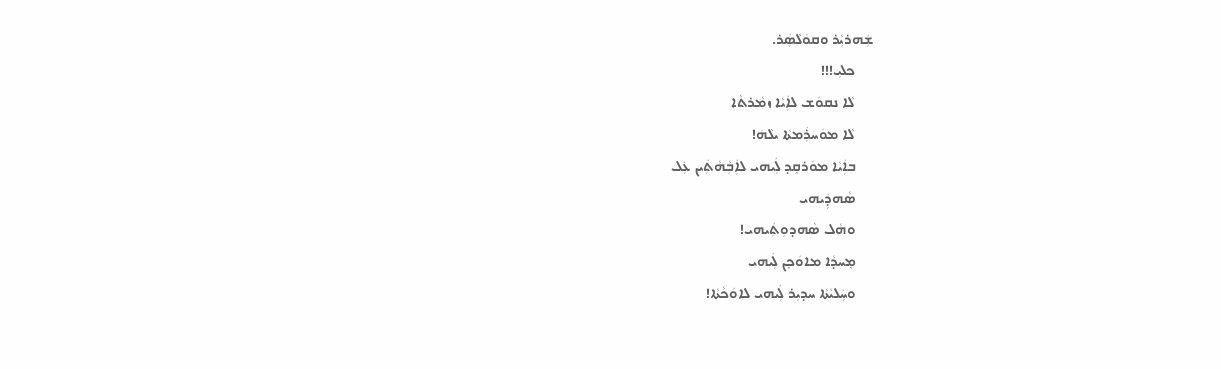ܫܲܗܪܝܼܵܪ ܘܩܘܿܠܵܣܲܪ.
     ܟܠܝܼ!!!
     ܠܵܐ ܢܩܘܿܫ ܠܐܲܝܵܐ ܙܡܵܪܬܵܐ
     ܠܵܐ ܡܘܿܚܪܲܡܬܵܐ ܝܠܵܗܿ!
     ܒܐܲܝܵܐ ܡܘܿܪܩܸܕ ܠܲܝܗܝ ܠܐܲܒܼܵܗܵܬܲܝܢ ܥܲܠ
     ܣܵܗܕܲܝܗܝ
     ܘܗܵܠ ܣܵܗܕܘܼܬܲܝܗܝ!
     ܡܸܚܕܵܐ ܡܐܘܿܟܸܢ ܠܲܝܗܝ
     ܘܚܲܠܝܵܬܵܐ ܚܕܝܼܪ ܠܲܝܗܝ ܠܐܘܿܟܵܬܵܐ!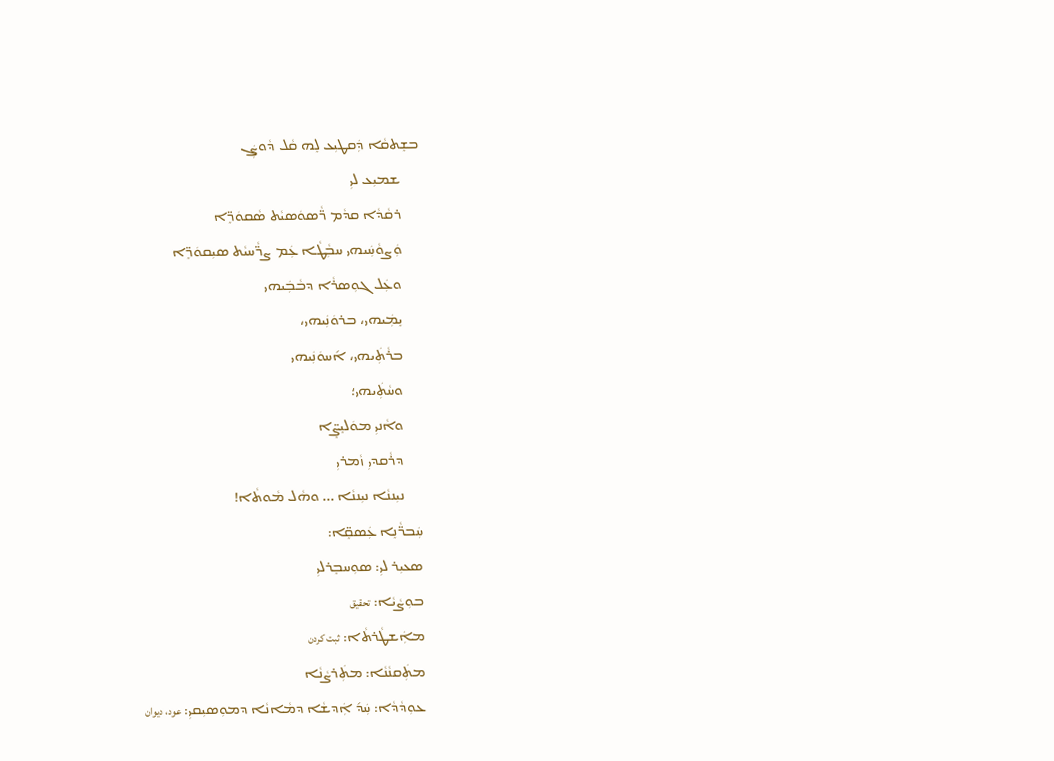ܒܫܸܬܩܵܐ ܕܲܩܛܝܼܥ ܠܸܗ ܩܵܠ ܕܵܘܨܲܢ
     ܫܡܝܼܥ ܠܝܼ
     ܪܩܵܕܵܐ ܩܕܵܡ ܖ̈ܵܣܘܿܣܝܵܬ ܣܵܩܘܿܖܸ̈ܐ
     ܘܲܨܘܵܚܲܝܗܝ ܚܒܼܵܛܵܐ ܥܲܡ ܨܖ̈ܵܚܝܵܬ ܣܝܼܩܘܿܖܸ̈ܐ
     ܘܥܲܠ ܓܘܼܣܪܵܐ ܕܒܵܒܲܝܗܝ
     ܝܸܡܲܝܗܝ، ܒܪܘܿܢܲܝܗܝ،
     ܒܪܵܬܲܝܗܝ، ܐ݇ܚܘܿܢܲܝܗܝ
     ܘܚܵܬܲܝܗܝ؛
     ܘܐܵܢܝܼ ܡܘܿܠܝܸܨܸ̈ܐ
     ܕܪܵܩܕܝܼ ܙܵܡܪܝܼ
     ܢܝܼܢܢܵܐ ܢܝܼܢܢܵܐ ... ܘܗܵܠ ܡܵܘܬܵܐ!
ܚܲܒܖ̈ܵܢܸܐ ܥܲܣܩܸ̈ܐ:
ܣܥܝܼܪ ܠܝܼ: ܣܘܼܚܒܸܪܠܝܼ
ܒܘܼܨܵܝܵܐ: تحقیق
ܡܐܲܫܛܵܪܬܵܐ: ثبت کردن
ܡܬܲܩܢܵܢܵܐ: ܡܬܲܪܨܵܢܵܐ
ܥܘܼܕܵܕܵܐ: ܚܲܕ݇ ܐܲܕܫܵܐ ܕܡܵܐܢܵܐ ܕܡܘܼܣܝܼܩܝܼ: عود، دیوان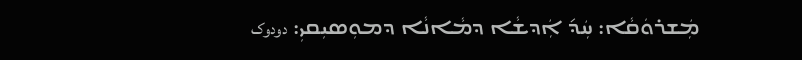ܡܲܫܪܘܿܩܵܐ: ܚܲܕ݇ ܐܲܕܫܵܐ ܕܡܵܐܢܵܐ ܕܡܘܼܣܝܼܩܝܼ: دودوک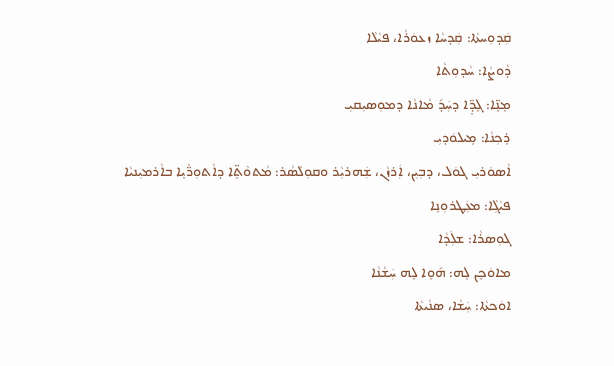ܩܲܕܘܼܚܬܵܐ: ܩܲܕܚܵܐ ܙܥܘܿܪܵܐ، ܦܝܵܠܵܐ
ܕܵܘܨܵܐ: ܚܵܕܘܼܬܵܐ
ܡܸܢܸ̈ܐ: ܓܸܕܸ̈ܐ ܕܚܲܕ݇ ܡܵܐܢܵܐ ܕܡܘܼܣܝܼܩܝܼ
ܪܸܟܼܢܵܐ: ܡܹܝܠܘܿܕܝܼ
ܐܵܣܘܿܪܝܼ ܓܘܿܠ، ܕܒܼܝܼܢ، ܐܲܪܙܵܢ، ܫܲܗܪܝܼܵܪ ܘܩܘܼܠܵܣܵܪ: ܡܵܬܘܵܬܸ̈ܐ ܕܐܵܬܘܼܖ̈ܵܝܸܐ ܒܐܵܪܡܝܼܢܝܵܐ
ܦܝܵܓܼܵܐ: ܡܥܲܛܪܘܼܢܸܐ
ܓܘܼܣܪܵܐ: ܫܠܲܕܵܐ
ܡܐܘܿܟܸܢ ܠܸܗ: ܗ݇ܘܸܐ ܠܸܗ ܚܲܫܵܢܵܐ
ܐܘܿܟܬܵܐ: ܚܲܫܵܐ، ܣܢܵܝܬܵܐ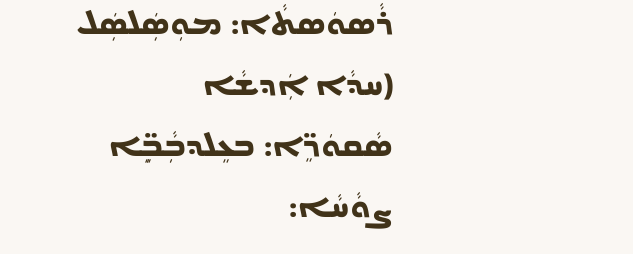ܪܵܣܘܿܣܬܵܐ: ܡܘܼܣܲܠܣܲܠ (ܚܕܵܐ ܐܲܕܫܵܐ
ܣܵܩܘܿܖܸ̈ܐ: ܒܥܸܠܕܒܼܵܒܼܸ̈ܐ
ܨܘܵܚܵܐ: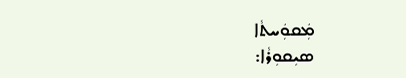ܡܲܩܘܲܚܬܵܐ
ܣܝܼܩܘܼܪܵܐ: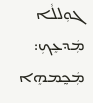ܓܘܼܠܠܵܐ
ܡܲܕܥܸܟܼ: ܡܲܟ̰ܡܗܸܐ